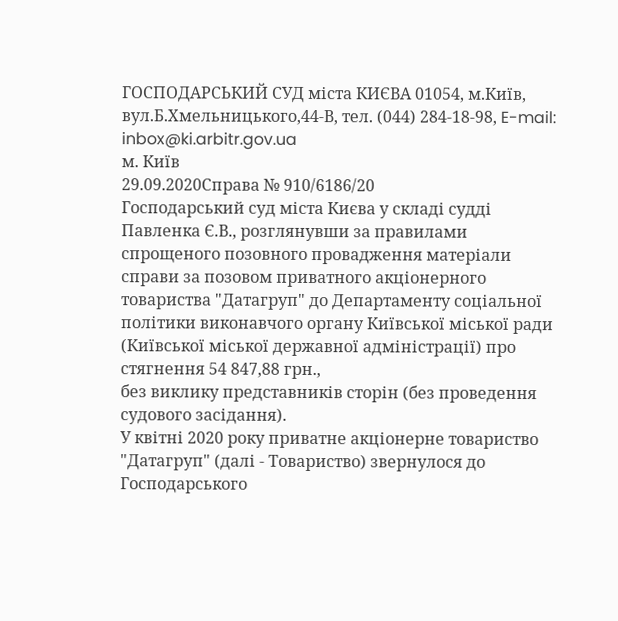ГОСПОДАРСЬКИЙ СУД міста КИЄВА 01054, м.Київ, вул.Б.Хмельницького,44-В, тел. (044) 284-18-98, E-mail: inbox@ki.arbitr.gov.ua
м. Київ
29.09.2020Справа № 910/6186/20
Господарський суд міста Києва у складі судді Павленка Є.В., розглянувши за правилами спрощеного позовного провадження матеріали справи за позовом приватного акціонерного товариства "Датагруп" до Департаменту соціальної політики виконавчого органу Київської міської ради (Київської міської державної адміністрації) про стягнення 54 847,88 грн.,
без виклику представників сторін (без проведення судового засідання).
У квітні 2020 року приватне акціонерне товариство "Датагруп" (далі - Товариство) звернулося до Господарського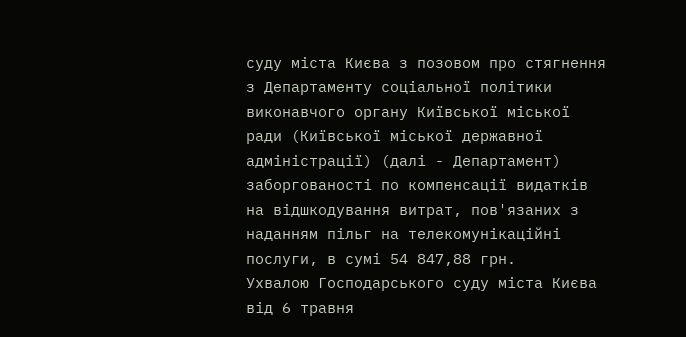суду міста Києва з позовом про стягнення з Департаменту соціальної політики виконавчого органу Київської міської ради (Київської міської державної адміністрації) (далі - Департамент) заборгованості по компенсації видатків на відшкодування витрат, пов'язаних з наданням пільг на телекомунікаційні послуги, в сумі 54 847,88 грн.
Ухвалою Господарського суду міста Києва від 6 травня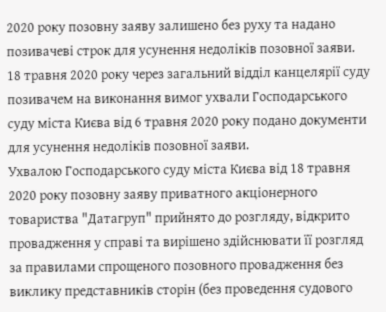2020 року позовну заяву залишено без руху та надано позивачеві строк для усунення недоліків позовної заяви.
18 травня 2020 року через загальний відділ канцелярії суду позивачем на виконання вимог ухвали Господарського суду міста Києва від 6 травня 2020 року подано документи для усунення недоліків позовної заяви.
Ухвалою Господарського суду міста Києва від 18 травня 2020 року позовну заяву приватного акціонерного товариства "Датагруп" прийнято до розгляду, відкрито провадження у справі та вирішено здійснювати її розгляд за правилами спрощеного позовного провадження без виклику представників сторін (без проведення судового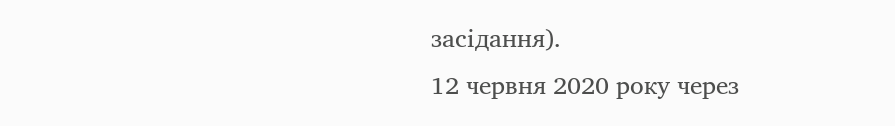засідання).
12 червня 2020 року через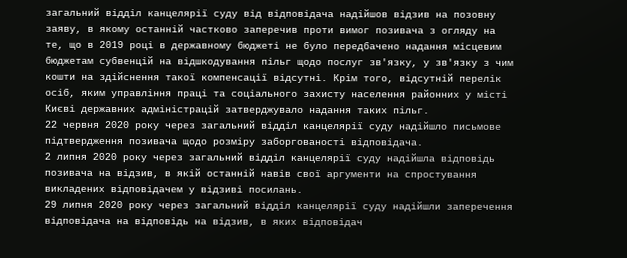загальний відділ канцелярії суду від відповідача надійшов відзив на позовну заяву, в якому останній частково заперечив проти вимог позивача з огляду на те, що в 2019 році в державному бюджеті не було передбачено надання місцевим бюджетам субвенцій на відшкодування пільг щодо послуг зв'язку, у зв'язку з чим кошти на здійснення такої компенсації відсутні. Крім того, відсутній перелік осіб, яким управління праці та соціального захисту населення районних у місті Києві державних адміністрацій затверджувало надання таких пільг.
22 червня 2020 року через загальний відділ канцелярії суду надійшло письмове підтвердження позивача щодо розміру заборгованості відповідача.
2 липня 2020 року через загальний відділ канцелярії суду надійшла відповідь позивача на відзив, в якій останній навів свої аргументи на спростування викладених відповідачем у відзиві посилань.
29 липня 2020 року через загальний відділ канцелярії суду надійшли заперечення відповідача на відповідь на відзив, в яких відповідач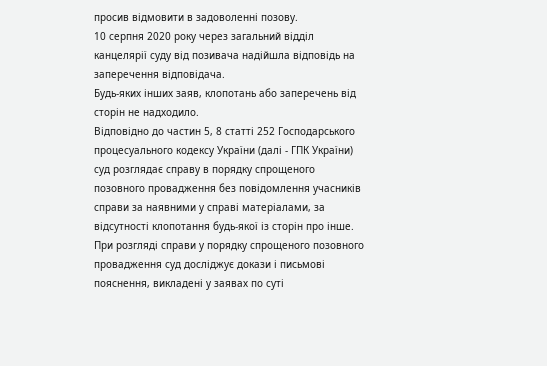просив відмовити в задоволенні позову.
10 серпня 2020 року через загальний відділ канцелярії суду від позивача надійшла відповідь на заперечення відповідача.
Будь-яких інших заяв, клопотань або заперечень від сторін не надходило.
Відповідно до частин 5, 8 статті 252 Господарського процесуального кодексу України (далі - ГПК України) суд розглядає справу в порядку спрощеного позовного провадження без повідомлення учасників справи за наявними у справі матеріалами, за відсутності клопотання будь-якої із сторін про інше. При розгляді справи у порядку спрощеного позовного провадження суд досліджує докази і письмові пояснення, викладені у заявах по суті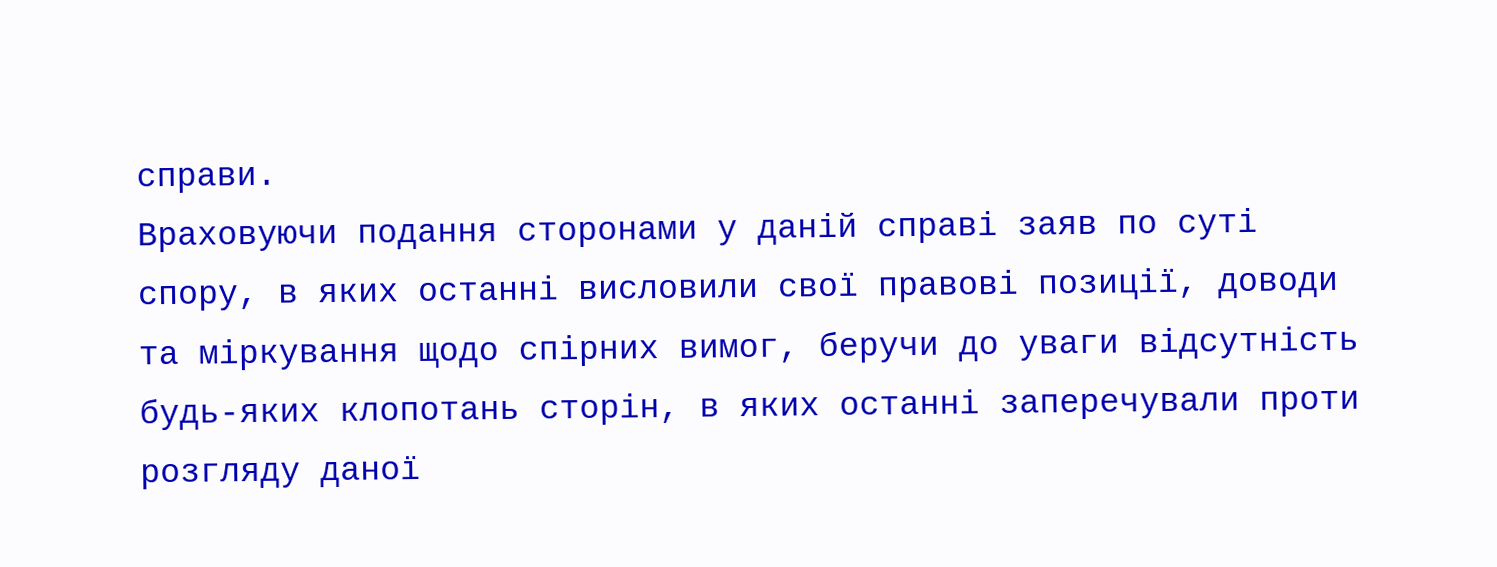справи.
Враховуючи подання сторонами у даній справі заяв по суті спору, в яких останні висловили свої правові позиції, доводи та міркування щодо спірних вимог, беручи до уваги відсутність будь-яких клопотань сторін, в яких останні заперечували проти розгляду даної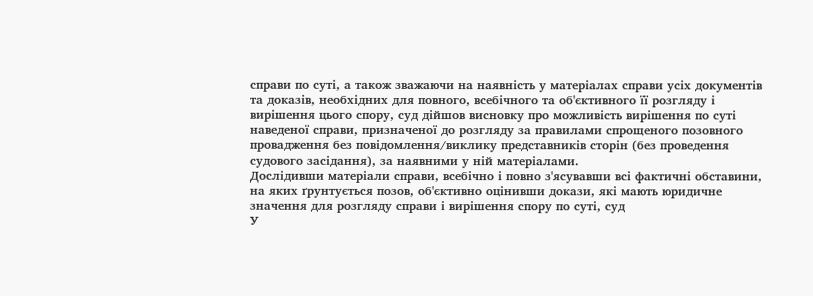справи по суті, а також зважаючи на наявність у матеріалах справи усіх документів та доказів, необхідних для повного, всебічного та об'єктивного її розгляду і вирішення цього спору, суд дійшов висновку про можливість вирішення по суті наведеної справи, призначеної до розгляду за правилами спрощеного позовного провадження без повідомлення/виклику представників сторін (без проведення судового засідання), за наявними у ній матеріалами.
Дослідивши матеріали справи, всебічно і повно з'ясувавши всі фактичні обставини, на яких ґрунтується позов, об'єктивно оцінивши докази, які мають юридичне значення для розгляду справи і вирішення спору по суті, суд
У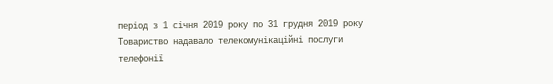період з 1 січня 2019 року по 31 грудня 2019 року Товариство надавало телекомунікаційні послуги телефонії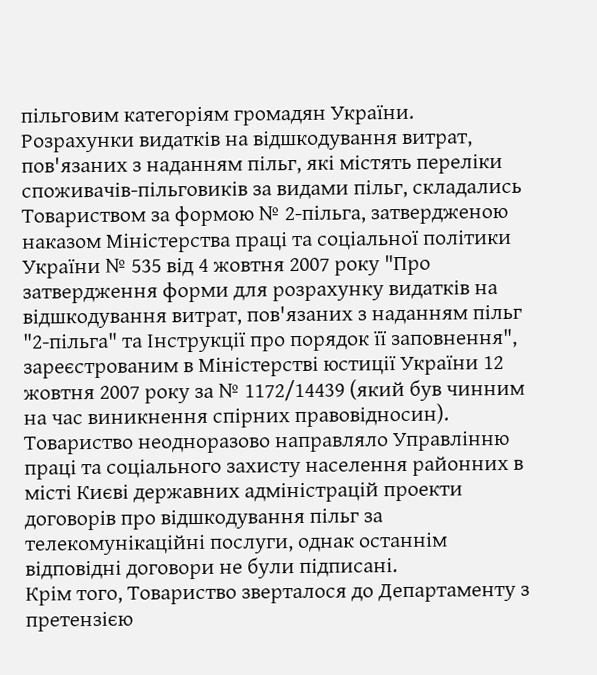пільговим категоріям громадян України.
Розрахунки видатків на відшкодування витрат, пов'язаних з наданням пільг, які містять переліки споживачів-пільговиків за видами пільг, складались Товариством за формою № 2-пільга, затвердженою наказом Міністерства праці та соціальної політики України № 535 від 4 жовтня 2007 року "Про затвердження форми для розрахунку видатків на відшкодування витрат, пов'язаних з наданням пільг "2-пільга" та Інструкції про порядок її заповнення", зареєстрованим в Міністерстві юстиції України 12 жовтня 2007 року за № 1172/14439 (який був чинним на час виникнення спірних правовідносин).
Товариство неодноразово направляло Управлінню праці та соціального захисту населення районних в місті Києві державних адміністрацій проекти договорів про відшкодування пільг за телекомунікаційні послуги, однак останнім відповідні договори не були підписані.
Крім того, Товариство зверталося до Департаменту з претензією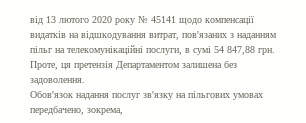від 13 лютого 2020 року № 45141 щодо компенсації видатків на відшкодування витрат, пов'язаних з наданням пільг на телекомунікаційні послуги, в сумі 54 847,88 грн. Проте, ця претензія Департаментом залишена без задоволення.
Обов'язок надання послуг зв'язку на пільгових умовах передбачено, зокрема,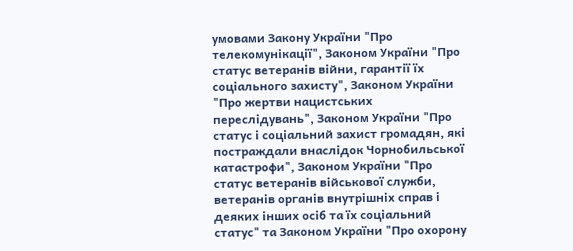умовами Закону України "Про телекомунікації", Законом України "Про статус ветеранів війни, гарантії їх соціального захисту", Законом України "Про жертви нацистських переслідувань", Законом України "Про статус і соціальний захист громадян, які постраждали внаслідок Чорнобильської катастрофи", Законом України "Про статус ветеранів військової служби, ветеранів органів внутрішніх справ і деяких інших осіб та їх соціальний статус" та Законом України "Про охорону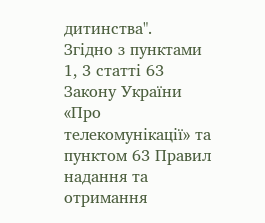дитинства".
Згідно з пунктами 1, 3 статті 63 Закону України «Про телекомунікації» та пунктом 63 Правил надання та отримання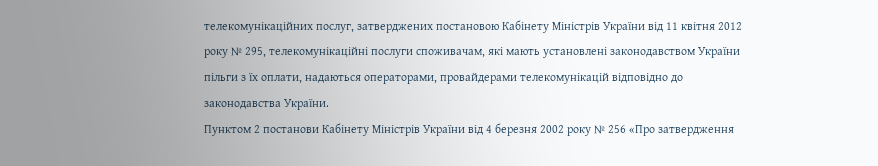телекомунікаційних послуг, затверджених постановою Кабінету Міністрів України від 11 квітня 2012 року № 295, телекомунікаційні послуги споживачам, які мають установлені законодавством України пільги з їх оплати, надаються операторами, провайдерами телекомунікацій відповідно до законодавства України.
Пунктом 2 постанови Кабінету Міністрів України від 4 березня 2002 року № 256 «Про затвердження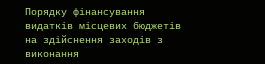Порядку фінансування видатків місцевих бюджетів на здійснення заходів з виконання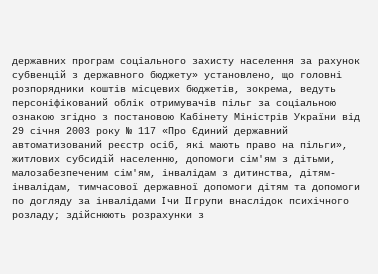державних програм соціального захисту населення за рахунок субвенцій з державного бюджету» установлено, що головні розпорядники коштів місцевих бюджетів, зокрема, ведуть персоніфікований облік отримувачів пільг за соціальною ознакою згідно з постановою Кабінету Міністрів України від 29 січня 2003 року № 117 «Про Єдиний державний автоматизований реєстр осіб, які мають право на пільги», житлових субсидій населенню, допомоги сім'ям з дітьми, малозабезпеченим сім'ям, інвалідам з дитинства, дітям-інвалідам, тимчасової державної допомоги дітям та допомоги по догляду за інвалідами I чи II групи внаслідок психічного розладу; здійснюють розрахунки з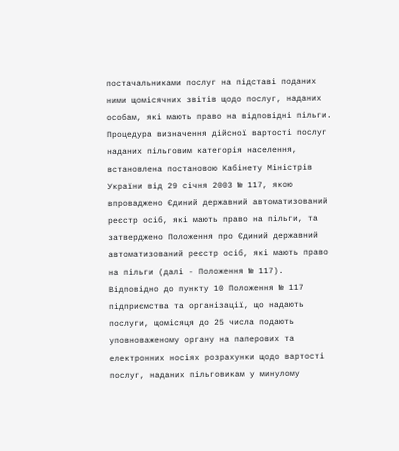постачальниками послуг на підставі поданих ними щомісячних звітів щодо послуг, наданих особам, які мають право на відповідні пільги.
Процедура визначення дійсної вартості послуг наданих пільговим категорія населення, встановлена постановою Кабінету Міністрів України від 29 січня 2003 № 117, якою впроваджено Єдиний державний автоматизований реєстр осіб, які мають право на пільги, та затверджено Положення про Єдиний державний автоматизований реєстр осіб, які мають право на пільги (далі - Положення № 117).
Відповідно до пункту 10 Положення № 117 підприємства та організації, що надають послуги, щомісяця до 25 числа подають уповноваженому органу на паперових та електронних носіях розрахунки щодо вартості послуг, наданих пільговикам у минулому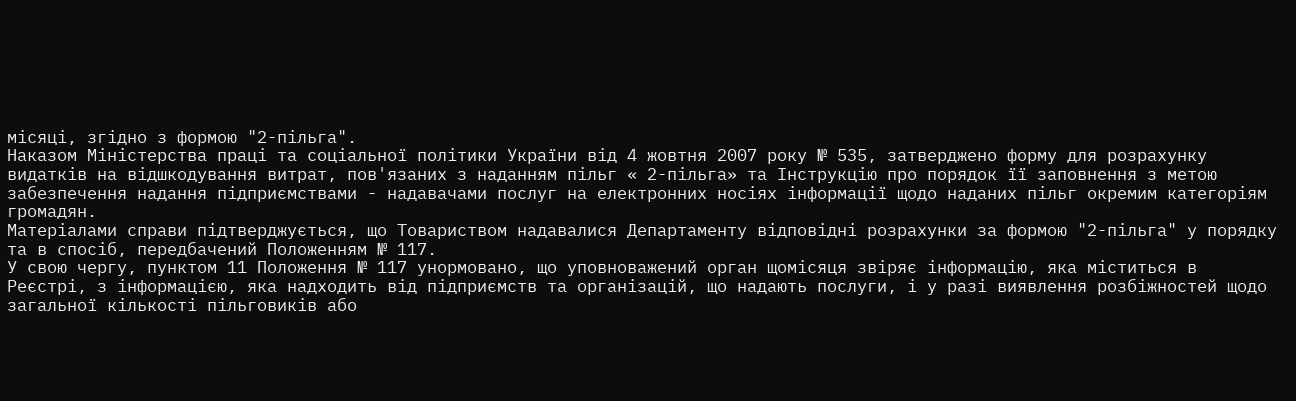місяці, згідно з формою "2-пільга".
Наказом Міністерства праці та соціальної політики України від 4 жовтня 2007 року № 535, затверджено форму для розрахунку видатків на відшкодування витрат, пов'язаних з наданням пільг « 2-пільга» та Інструкцію про порядок її заповнення з метою забезпечення надання підприємствами - надавачами послуг на електронних носіях інформації щодо наданих пільг окремим категоріям громадян.
Матеріалами справи підтверджується, що Товариством надавалися Департаменту відповідні розрахунки за формою "2-пільга" у порядку та в спосіб, передбачений Положенням № 117.
У свою чергу, пунктом 11 Положення № 117 унормовано, що уповноважений орган щомісяця звіряє інформацію, яка міститься в Реєстрі, з інформацією, яка надходить від підприємств та організацій, що надають послуги, і у разі виявлення розбіжностей щодо загальної кількості пільговиків або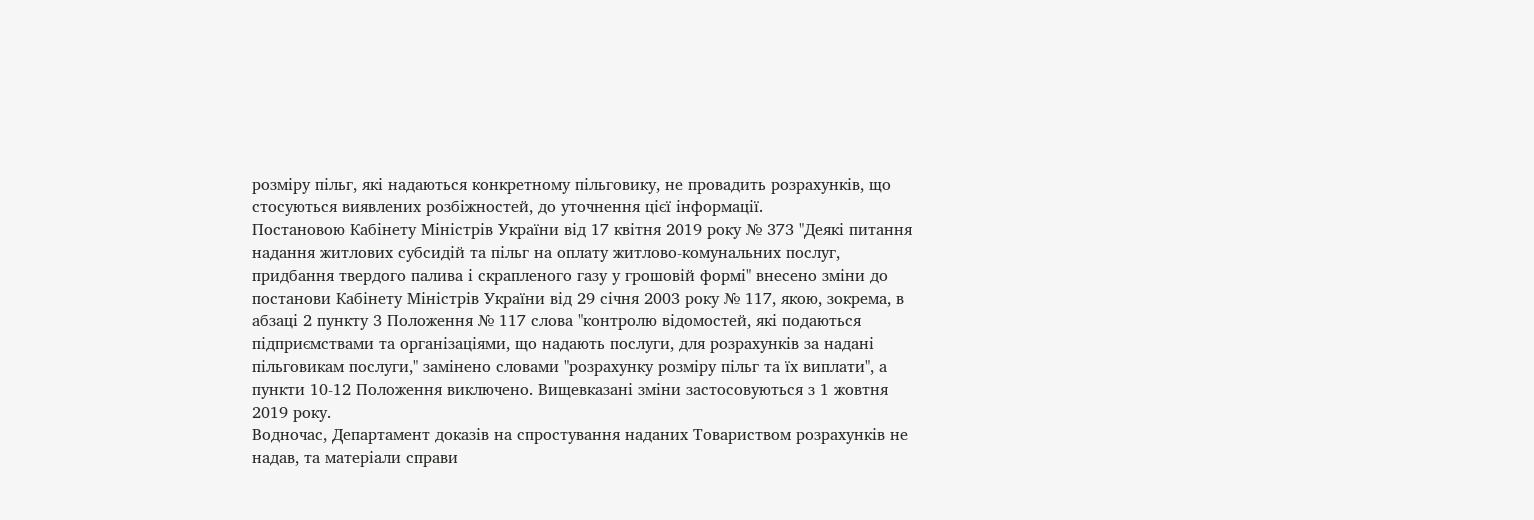розміру пільг, які надаються конкретному пільговику, не провадить розрахунків, що стосуються виявлених розбіжностей, до уточнення цієї інформації.
Постановою Кабінету Міністрів України від 17 квітня 2019 року № 373 "Деякі питання надання житлових субсидій та пільг на оплату житлово-комунальних послуг, придбання твердого палива і скрапленого газу у грошовій формі" внесено зміни до постанови Кабінету Міністрів України від 29 січня 2003 року № 117, якою, зокрема, в абзаці 2 пункту 3 Положення № 117 слова "контролю відомостей, які подаються підприємствами та організаціями, що надають послуги, для розрахунків за надані пільговикам послуги," замінено словами "розрахунку розміру пільг та їх виплати", а пункти 10-12 Положення виключено. Вищевказані зміни застосовуються з 1 жовтня 2019 року.
Водночас, Департамент доказів на спростування наданих Товариством розрахунків не надав, та матеріали справи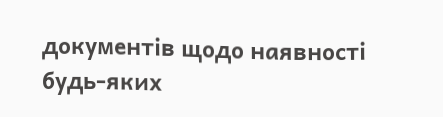документів щодо наявності будь-яких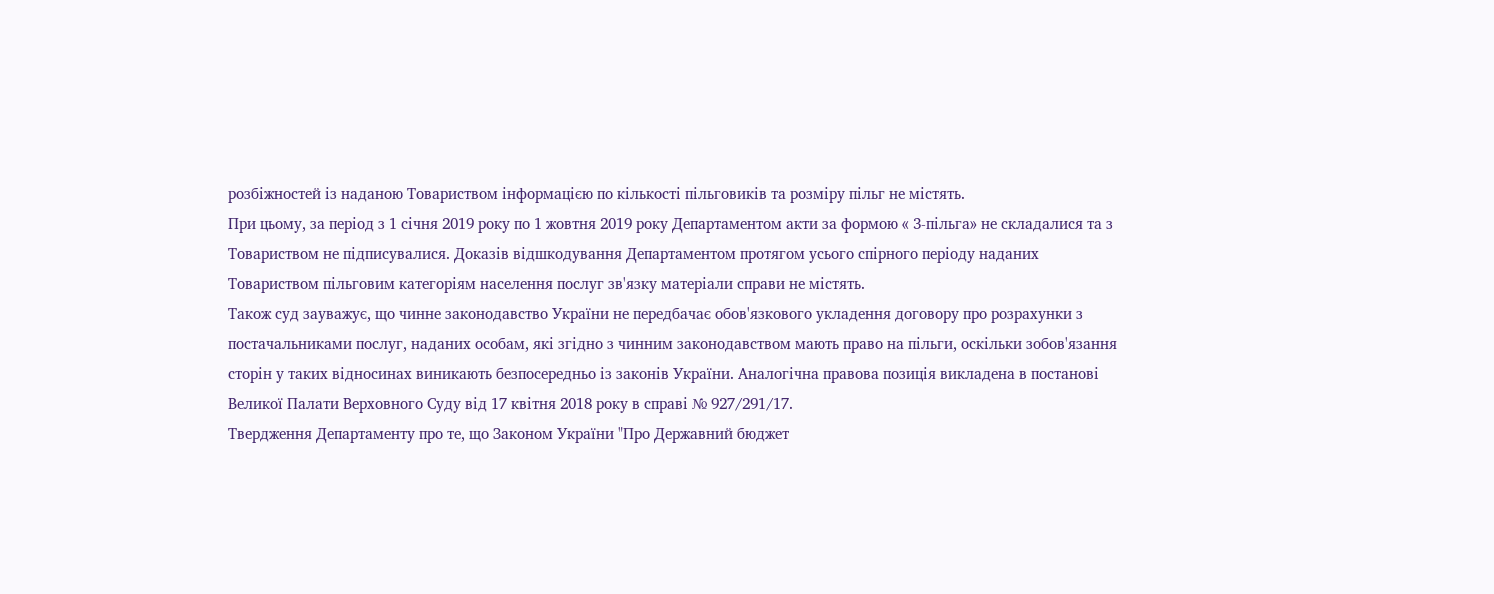розбіжностей із наданою Товариством інформацією по кількості пільговиків та розміру пільг не містять.
При цьому, за період з 1 січня 2019 року по 1 жовтня 2019 року Департаментом акти за формою « 3-пільга» не складалися та з Товариством не підписувалися. Доказів відшкодування Департаментом протягом усього спірного періоду наданих Товариством пільговим категоріям населення послуг зв'язку матеріали справи не містять.
Також суд зауважує, що чинне законодавство України не передбачає обов'язкового укладення договору про розрахунки з постачальниками послуг, наданих особам, які згідно з чинним законодавством мають право на пільги, оскільки зобов'язання сторін у таких відносинах виникають безпосередньо із законів України. Аналогічна правова позиція викладена в постанові Великої Палати Верховного Суду від 17 квітня 2018 року в справі № 927/291/17.
Твердження Департаменту про те, що Законом України "Про Державний бюджет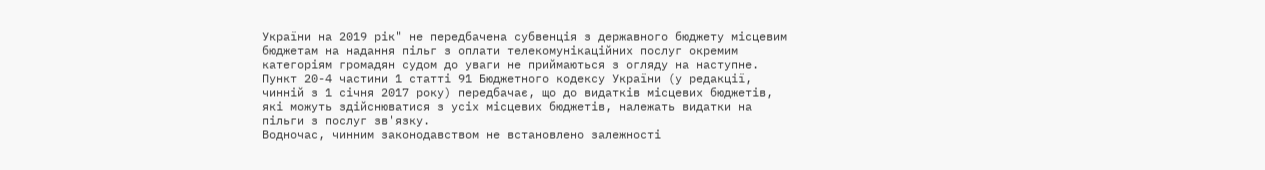України на 2019 рік" не передбачена субвенція з державного бюджету місцевим бюджетам на надання пільг з оплати телекомунікаційних послуг окремим категоріям громадян судом до уваги не приймаються з огляду на наступне.
Пункт 20-4 частини 1 статті 91 Бюджетного кодексу України (у редакції, чинній з 1 січня 2017 року) передбачає, що до видатків місцевих бюджетів, які можуть здійснюватися з усіх місцевих бюджетів, належать видатки на пільги з послуг зв'язку.
Водночас, чинним законодавством не встановлено залежності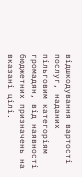відшкодування вартості послуг, наданих пільговим категоріям громадян, від наявності бюджетних призначень на вказані цілі.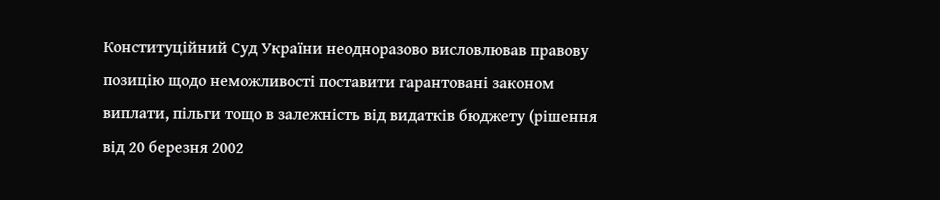Конституційний Суд України неодноразово висловлював правову позицію щодо неможливості поставити гарантовані законом виплати, пільги тощо в залежність від видатків бюджету (рішення від 20 березня 2002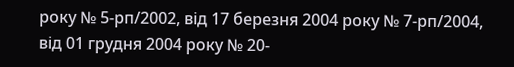року № 5-рп/2002, від 17 березня 2004 року № 7-рп/2004, від 01 грудня 2004 року № 20-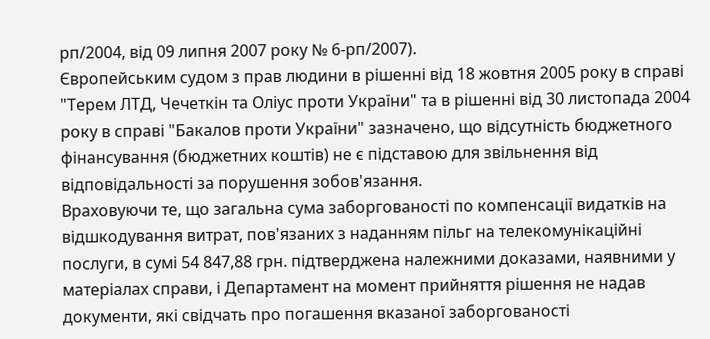рп/2004, від 09 липня 2007 року № 6-рп/2007).
Європейським судом з прав людини в рішенні від 18 жовтня 2005 року в справі "Терем ЛТД, Чечеткін та Оліус проти України" та в рішенні від 30 листопада 2004 року в справі "Бакалов проти України" зазначено, що відсутність бюджетного фінансування (бюджетних коштів) не є підставою для звільнення від відповідальності за порушення зобов'язання.
Враховуючи те, що загальна сума заборгованості по компенсації видатків на відшкодування витрат, пов'язаних з наданням пільг на телекомунікаційні послуги, в сумі 54 847,88 грн. підтверджена належними доказами, наявними у матеріалах справи, і Департамент на момент прийняття рішення не надав документи, які свідчать про погашення вказаної заборгованості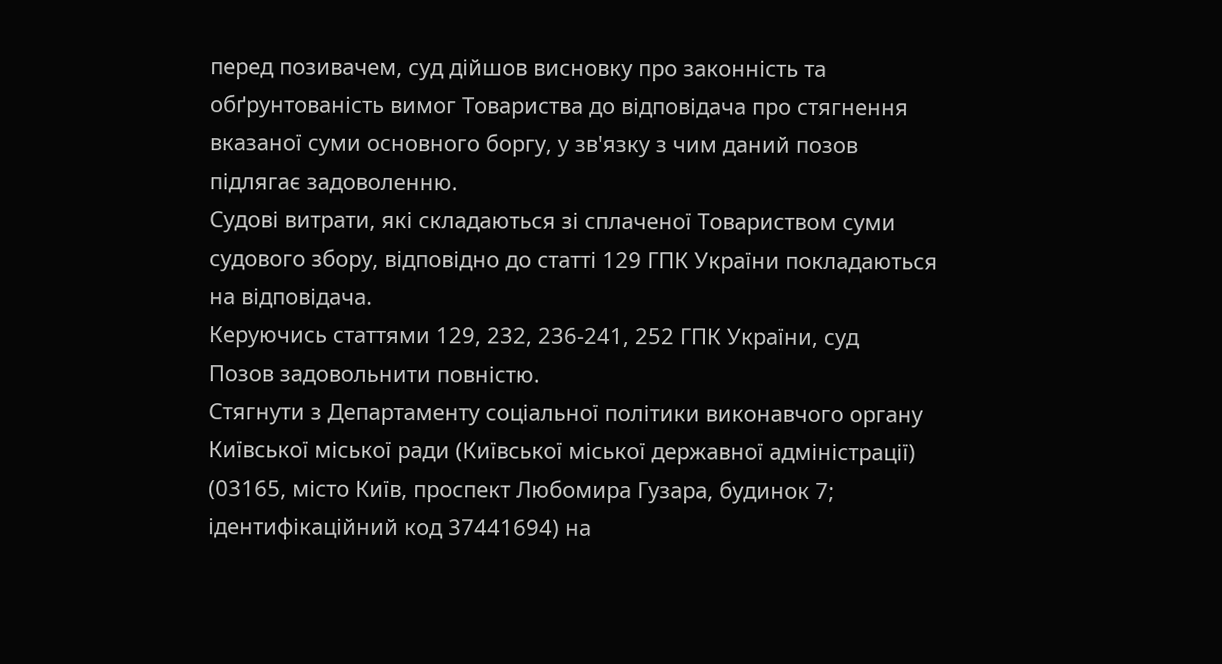перед позивачем, суд дійшов висновку про законність та обґрунтованість вимог Товариства до відповідача про стягнення вказаної суми основного боргу, у зв'язку з чим даний позов підлягає задоволенню.
Судові витрати, які складаються зі сплаченої Товариством суми судового збору, відповідно до статті 129 ГПК України покладаються на відповідача.
Керуючись статтями 129, 232, 236-241, 252 ГПК України, суд
Позов задовольнити повністю.
Стягнути з Департаменту соціальної політики виконавчого органу Київської міської ради (Київської міської державної адміністрації) (03165, місто Київ, проспект Любомира Гузара, будинок 7; ідентифікаційний код 37441694) на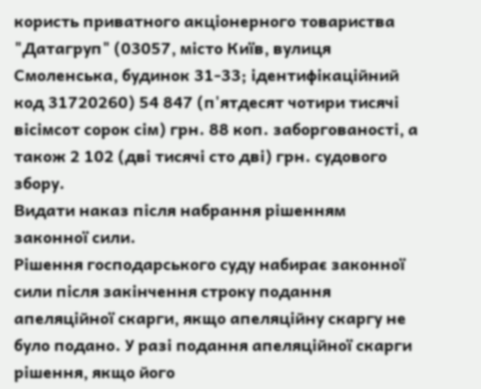користь приватного акціонерного товариства "Датагруп" (03057, місто Київ, вулиця Смоленська, будинок 31-33; ідентифікаційний код 31720260) 54 847 (п'ятдесят чотири тисячі вісімсот сорок сім) грн. 88 коп. заборгованості, а також 2 102 (дві тисячі сто дві) грн. судового збору.
Видати наказ після набрання рішенням законної сили.
Рішення господарського суду набирає законної сили після закінчення строку подання апеляційної скарги, якщо апеляційну скаргу не було подано. У разі подання апеляційної скарги рішення, якщо його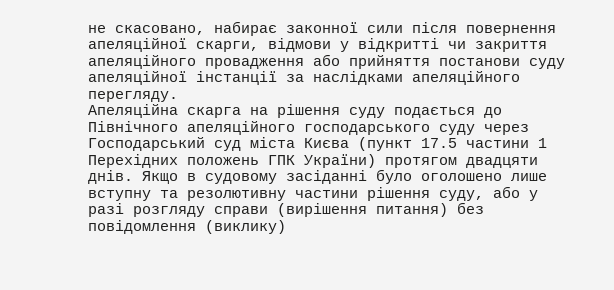не скасовано, набирає законної сили після повернення апеляційної скарги, відмови у відкритті чи закриття апеляційного провадження або прийняття постанови суду апеляційної інстанції за наслідками апеляційного перегляду.
Апеляційна скарга на рішення суду подається до Північного апеляційного господарського суду через Господарський суд міста Києва (пункт 17.5 частини 1 Перехідних положень ГПК України) протягом двадцяти днів. Якщо в судовому засіданні було оголошено лише вступну та резолютивну частини рішення суду, або у разі розгляду справи (вирішення питання) без повідомлення (виклику)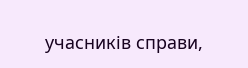учасників справи,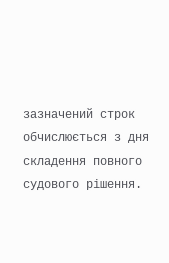зазначений строк обчислюється з дня складення повного судового рішення.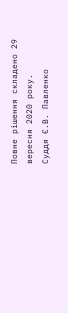Повне рішення складено 29 вересня 2020 року.
Суддя Є.В. Павленко